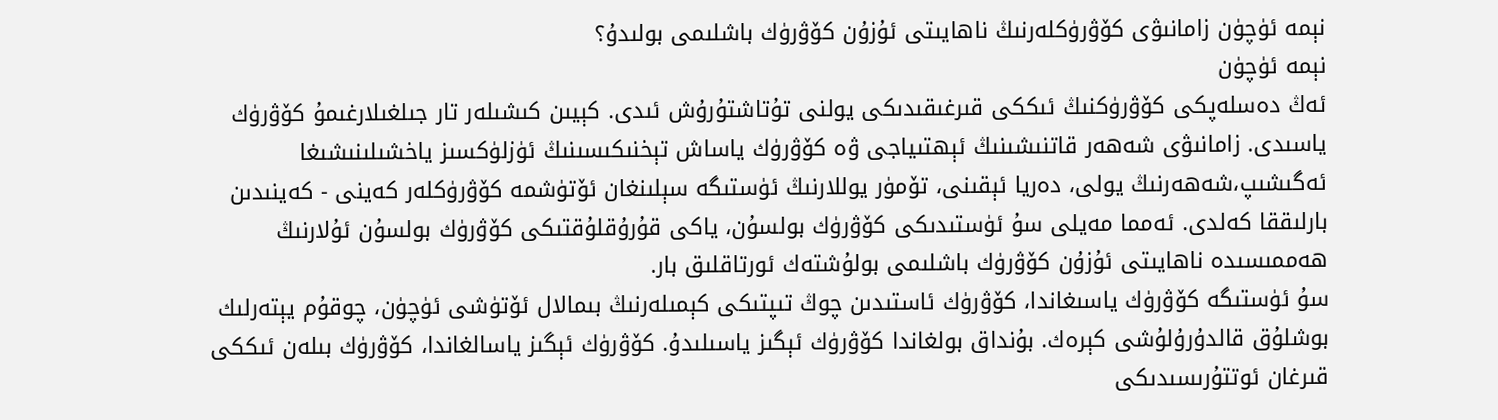نېمە ئۈچۈن زامانىۋى كۆۋرۈكلەرنىڭ ناھايىتى ئۇزۇن كۆۋرۈك باشلىمى بولىدۇ؟
نېمە ئۈچۈن
ئەڭ دەسلەپكى كۆۋرۈكنىڭ ئىككى قىرغىقىدىكى يولنى تۇتاشتۇرۇش ئىدى. كېيىن كىشىلەر تار جىلغىلارغىمۇ كۆۋرۈك ياسىدى. زامانىۋى شەھەر قاتنىشىنىڭ ئېھتىياجى ۋە كۆۋرۈك ياساش تېخنىكىسىنىڭ ئۈزلۈكسىز ياخشىلىنىشىغا ئەگىشىپ،شەھەرنىڭ يولى، دەريا ئېقىنى، تۆمۈر يوللارنىڭ ئۈستىگە سېلىنغان ئۆتۈشمە كۆۋرۈكلەر كەينى - كەينىدىن بارلىققا كەلدى. ئەمما مەيلى سۇ ئۈستىدىكى كۆۋرۈك بولسۇن، ياكى قۇرۇقلۇقتىكى كۆۋرۈك بولسۇن ئۇلارنىڭ ھەممىسىدە ناھايىتى ئۇزۇن كۆۋرۈك باشلىمى بولۇشتەك ئورتاقلىق بار.
سۇ ئۈستىگە كۆۋرۈك ياسىغاندا، كۆۋرۈك ئاستىدىن چوڭ تىپتىكى كېمىلەرنىڭ بىمالال ئۆتۈشى ئۈچۈن، چوقۇم يېتەرلىك بوشلۇق قالدۇرۇلۇشى كېرەك. بۇنداق بولغاندا كۆۋرۈك ئېگىز ياسىلىدۇ. كۆۋرۈك ئېگىز ياسالغاندا، كۆۋرۈك بىلەن ئىككى قىرغان ئوتتۇرىسىدىكى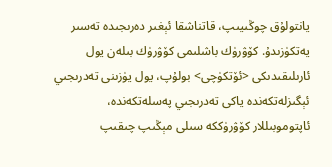يانتولۇق چوڭىيىپ، قاتناشقا ئېغىر دەرىجىدە تەسىر يەتكۈزىدۇ. كۆۋرۈك باشلىمى كۆۋرۈك بىلەن يول ئارىلىقىدىكى <ئۆتكۈچى> بولۇپ، يول يۈزىنى تەدرىجىي ئېگىزلەتكەندە ياكى تەدرىجىي پەسلەتكەندە، ئاپتوموبىللار كۆۋرۈككە سىلى مېڭىپ چىقىپ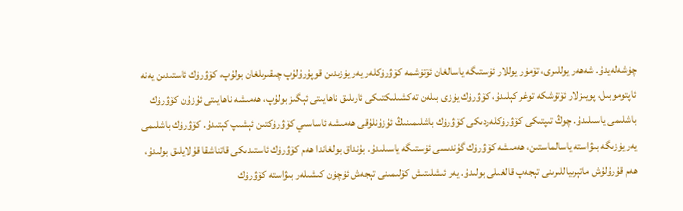چۈشەلەيدۇ. شەھەر يوللىرى، تۆمۈر يوللار ئۈستىگە ياسالغان ئۆتۈشمە كۆۋرۈكلەر يەر يۈزىدىن قوپۇرۇلۇپ چىقىرىلغان بولۇپ، كۆۋرۈك ئاستىدىن يەنە ئاپتوموبىل، پويىزلار ئۆتۈشكە توغر كېلىدۇ، كۆۋرۈك يۈزى بىلەن تەكشىلىكتىكى ئارىلىق ناھايىتى ئېگىز بولۇپ، ھەمىشە ناھايىتى ئۇزۇن كۆۋرۈك باشلىمى ياسىلىدۇ. چوڭ تىپتىكى كۆۋرۈكلەردىكى كۆۋرۈك باشلىمىنىڭ ئۇزۇنلۇقى ھەمىشە ئاساسىي كۆۋرۈكتىن ئېشىپ كېتىدۇ. كۆۋرۈك باشلىمى يەر يۈزىگە بىۋاستە ياسالماستىن، ھەمىشە كۆۋرۈك گۇندىسى ئۈستىگە ياسىلىدۇ. بۇنداق بولغاندا ھەم كۆۋرۈك ئاستىدىكى قاتناشقا قۇلايلىق بولىدۇ، ھەم قۇرۇلۇش ماتېرىياللىرىنى تېجەپ قالغىلى بولىدۇ. يەر ئىشلىتىش كۆلىمىنى تېجەش ئۈچۈن كىشىلەر بىۋاستە كۆۋرۈك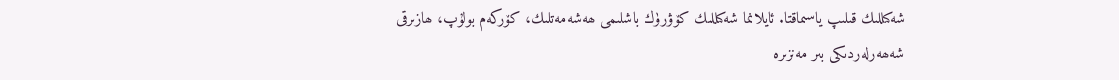شەكىللىك قىلىپ ياسىماقتا. ئايلانما شەكىللىك كۆۋرۈك باشلىمى ھەشەمەتلىك، كۆركەم بولۇپ، ھازىرقى شەھەرلەردىكى بىر مەنزىرە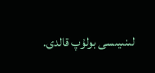لىنىيىسى بولۇپ قالدى.